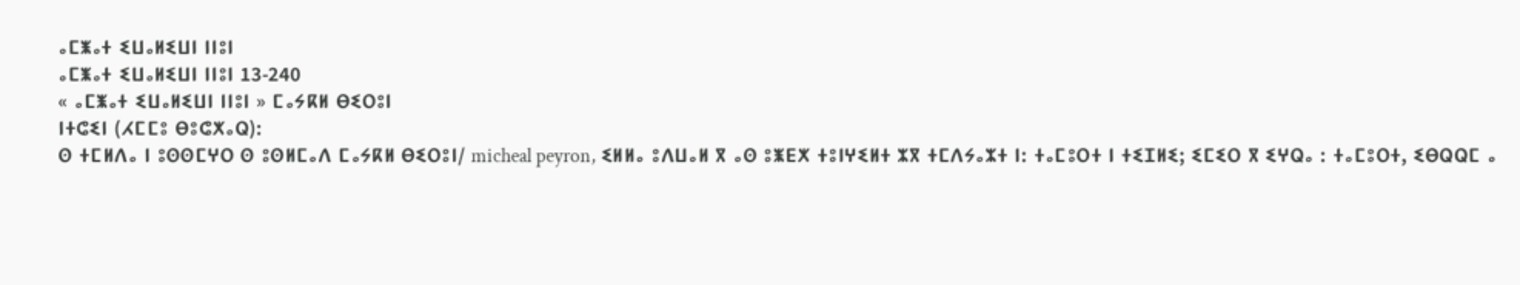ⴰⵎⵥⴰⵜ ⵉⵡⴰⵍⵉⵡⵏ ⵏⵏⵓⵏ
ⴰⵎⵥⴰⵜ ⵉⵡⴰⵍⵉⵡⵏ ⵏⵏⵓⵏ 13-240
« ⴰⵎⵥⴰⵜ ⵉⵡⴰⵍⵉⵡⵏ ⵏⵏⵓⵏ » ⵎⴰⵢⴽⵍ ⴱⵉⵔⵓⵏ
ⵏⵜⵛⵉⵏ (ⵃⵎⵎⵓ ⴱⵓⵛⵅⴰⵕ):
ⵙ ⵜⵎⵍⴷⴰ ⵏ ⵓⵙⵙⵎⵖⵔ ⵙ ⵓⵙⵍⵎⴰⴷ ⵎⴰⵢⴽⵍ ⴱⵉⵔⵓⵏ/ micheal peyron, ⵉⵍⵍⴰ ⵓⴷⵡⴰⵍ ⴳ ⴰⵙ ⵓⵥⴹⵅ ⵜⵓⵏⵖⵉⵍⵜ ⵣⴳ ⵜⵎⴷⵢⴰⵣⵜ ⵏ: ⵜⴰⵎⵓⵔⵜ ⵏ ⵜⵉⵊⵍⵉ; ⵉⵎⵉⵔ ⴳ ⵉⵖⵕⴰ : ⵜⴰⵎⵓⵔⵜ, ⵉⴱⵕⵕⵎ ⴰ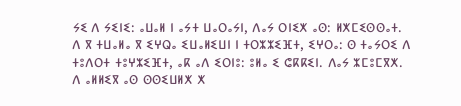ⵢⵉ ⴷ ⵢⵉⵏⵉ: ⴰⵡⴰⵍ ⵏ ⴰⵢⵜ ⵡⴰⵔⴰⵢⵏ, ⴷⴰⵢ ⵔⵏⵉⵅ ⴰⵙ: ⵍⵅⵎⵉⵙⵙⴰⵜ.
ⴷ ⴳ ⵜⵡⴰⵍⴰ ⴳ ⵉⵖⵕⴰ ⵉⵡⴰⵍⵉⵡⵏ ⵏ ⵜⵔⵣⵣⵉⴼⵜ, ⵉⵖⵔⴰ: ⵙ ⵜⴰⵢⵔⵉ ⴷ ⵜⵓⴷⵔⵜ ⵜⵓⵖⵣⵉⴼⵜ, ⴰⴽ ⴰⴷ ⵉⵔⵏⵓ: ⵓⵍⴰ ⵉ ⵛⴽⴽⵉⵏ. ⴷⴰⵢ ⵣⵎⵓⵎⴳⵅ.
ⴷ ⴰⵍⵍⵉⴳ ⴰⵙ ⵙⵙⵉⵡⵍⵅ ⵅ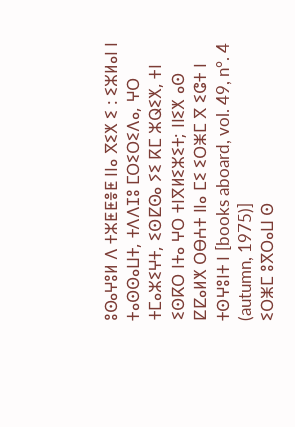ⵓⵙⴰⵖⵓⵍ ⴷ ⵜⵣⵟⵟⴻⵟ ⵏⵏⴰ ⴳⵉⵅ ⵉ : ⵉⵣⵍⴰⵏ ⵏ ⵜⴰⵙⵙⴰⵡⵜ, ⵜⴷⴷⵊⵓ ⵎⵔⵉⵔⵉⴷⴰ, ⵖⵔ ⵜⵎⴰⵣⵉⵖⵜ, ⵉⵙⵇⵙⴰ ⵢⵉ ⴽⵎ ⵣⵕⵉⵅ, ⵜⵏ ⵉⵙⴽⵔ ⵏⵜⴰ ⵖⵔ ⵜⵏⴳⵍⵉⵣⵉⵜ; ⵏⵏⵉⵅ ⴰⵙ ⵇⵇⴰⵍⵅ ⵔⴱⵄⵜ ⵏⵏⴰ ⵎⵉ ⵉⵔⵥⵎ ⴳ ⵉⵛⵜ ⵏ ⵜⵙⵖⵓⵏⵜ ⵏ [books aboard, vol. 49, n°. 4 (autumn, 1975)]
ⵉⵔⵥⵎ ⵓⴳⵔⴰⵡ ⵙ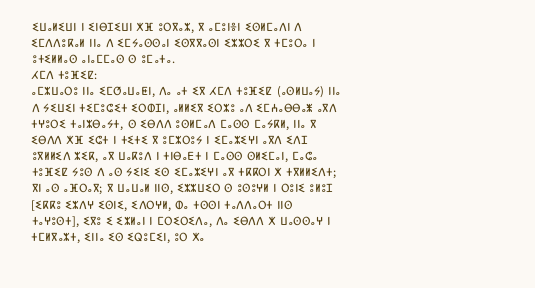ⵉⵡⴰⵍⵉⵡⵏ ⵏ ⵉⵏⴱⵊⵉⵡⵏ ⵅⴼ ⵓⵔⴳⴰⵣ, ⴳ ⴰⵎⵓⵏⴻⵏ ⵉⵙⵍⵎⴰⴷⵏ ⴷ ⵉⵎⴷⴷⵓⴽⴰⵍ ⵏⵏⴰ ⴷ ⵉⵎⵢⴰⵙⵙⴰⵏ ⵉⵙⴳⴳⴰⵙⵏ ⵉⵣⵣⵔⵉ ⴳ ⵜⵎⵓⵔⴰ ⵏ ⵓⵜⵉⵍⵍⴰⵙ ⴰⵏⴰⵎⵎⴰⵙ ⵙ ⵓⵎⴰⵜⴰ.
ⵃⵎⴷ ⵜⵓⴼⵉⵇ:
ⴰⵎⵣⵡⴰⵔⵓ ⵏⵏⴰ ⵉⵎⵚⴰⵡⴰⵟⵏ, ⴷⴰ ⴰⵜ ⵉⴳ ⵃⵎⴷ ⵜⵓⴼⵉⵇ (ⴰⵙⵍⵡⴰⵢ) ⵏⵏⴰ ⴷ ⵢⵉⵡⵉⵏ ⵜⵉⵎⵓⵛⵉⵜ ⵉⵔⵀⵊⵏ, ⴰⵍⵍⵉⴳ ⵉⵔⵣⵓ ⴰⴷ ⵉⵎⵄⴰⴱⴱⴰⵥ ⴰⴳⴷ ⵜⵖⵓⵔⵉ ⵜⴰⵏⵣⴱⴰⵢⵜ, ⵙ ⵉⴱⴷⴷ ⵓⵙⵍⵎⴰⴷ ⵎⴰⵙⵙ ⵎⴰⵢⴽⵍ, ⵏⵏⴰ ⴳ ⵉⴱⴷⴷ ⵅⴼ ⵉⵛⵜ ⵏ ⵜⵉⵜⵉ ⴳ ⵓⵎⵣⵔⵓⵢ ⵏ ⵉⵎⴰⵣⵉⵖⵏ ⴰⴳⴷ ⵉⴷⵊ ⵓⴳⵍⵍⵉⴷ ⵣⵉⴽ, ⴰⴳ ⵡⴰⴽⵓⴷ ⵏ ⵜⵏⴱⴰⴹⵜ ⵏ ⵎⴰⵙⵙ ⵙⵍⵉⵎⴰⵏ, ⵎⴰⵛⴰ ⵜⵓⴼⵉⵇ ⵢⵓⵙ ⴷ ⴰⵙ ⵢⵉⵏⵉ ⵉⵙ ⵉⵎⴰⵣⵉⵖⵏ ⴰⴳ ⵜⴽⴽⵔⵏ ⵅ ⵜⴳⵍⵍⵉⴷⵜ; ⴳⵏ ⴰⵙ ⴰⴼⵔⴰⴳ; ⴳ ⵡⴰⵡⴰⵍ ⵏⵏⵙ, ⵉⵣⵣⵡⵉⵔ ⵙ ⵓⵙⵓⵖⵍ ⵏ ⵔⵓⵏⵉ ⵓⵍⵓⵊ [ⵉⴽⴽⵓ ⵉⵣⴷⵖ ⵉⵙⵏⵉ, ⵉⴷⵔⵖⵍ, ⵀⴰ ⵜⵙⵙⵏ ⵜⴰⴷⴷⴰⵔⵜ ⵏⵏⵙ ⵜⴰⵖⵓⵙⵜ], ⵉⴳⵓ ⵉ ⵉⵣⵍⴰⵏ ⵏ ⵎⵔⵉⵔⵉⴷⴰ, ⴷⴰ ⵉⴱⴷⴷ ⵅ ⵡⴰⵙⵙⴰⵖ ⵏ ⵜⵎⵍⴳⴰⵣⵜ, ⵉⵏⵏⴰ ⵉⵙ ⵉⵕⵓⵎⵉⵏ, ⵓⵔ ⵅⴰ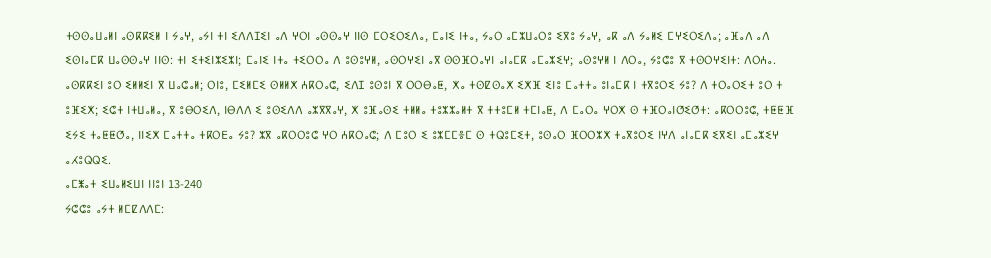ⵜⵙⵙⴰⵡⴰⵍⵏ ⴰⵙⴽⴽⵉⵍ ⵏ ⵢⴰⵖ, ⴰⵢⵏ ⵜⵏ ⵉⴷⴷⵊⵉⵏ ⴰⴷ ⵖⵔⵏ ⴰⵙⵙⴰⵖ ⵏⵏⵙ ⵎⵔⵉⵔⵉⴷⴰ, ⵎⴰⵏⵉ ⵏⵜⴰ, ⵢⴰⵔ ⴰⵎⵣⵡⴰⵔⵓ ⵉⴳⵓ ⵢⴰⵖ, ⴰⴽ ⴰⴷ ⵢⴰⵍⵉ ⵎⵖⵉⵔⵉⴷⴰ; ⴰⴼⴰⴷ ⴰⴷ ⵉⵙⵏⴰⵎⴽ ⵡⴰⵙⵙⴰⵖ ⵏⵏⵙ: ⵜⵏ ⵉⵜⵉⵏⵣⵉⵣⵏ; ⵎⴰⵏⵉ ⵏⵜⴰ ⵜⵉⵔⵔⴰ ⴷ ⵓⵙⵓⵖⵍ, ⴰⵙⵔⵖⵉⵏ ⴰⴳ ⵙⵙⴼⵔⴰⵖⵏ ⴰⵏⴰⵎⴽ ⴰⵎⴰⵣⵉⵖ; ⴰⵙⵓⵖⵍ ⵏ ⴷⵔⴰ, ⵢⵓⵛⵓ ⴳ ⵜⵙⵔⵖⵉⵏⵜ: ⴷⵔⵄⴰ. ⴰⵙⴽⴽⵉⵏ ⵓⵔ ⵉⵍⵍⵉⵏ ⴳ ⵡⴰⵛⴰⵍ; ⵔⵏⵓ, ⵎⵉⵍⵎⵉ ⵙⵍⵍⵅ ⵄⴽⵔⴰⵛ, ⵉⴷⵊ ⵓⵙⵓⵏ ⴳ ⵔⵔⴱⴰⵟ, ⵅⴰ ⵜⵙⵇⵙⴰⵅ ⵉⵅⴼ ⵉⵏⵓ ⵎⴰⵜⵜⴰ ⵓⵏⴰⵎⴽ ⵏ ⵜⴳⵓⵔⵉ ⵢⵓ? ⴷ ⵜⵔⴰⵔⵉⵜ ⵓⵔ ⵜ ⵓⴼⵉⵅ; ⵉⵛⵜ ⵏⵜⵡⴰⵍⴰ, ⴳ ⵓⴱⵔⵉⴷ, ⵏⴱⴷⴷ ⵉ ⵓⵙⵉⴷⴷ ⴰⵣⴳⴳⴰⵖ, ⵅ ⵓⴼⴰⵙⵉ ⵜⵍⵍⴰ ⵜⵓⵣⵣⴰⵍⵜ ⴳ ⵜⵜⵓⵎⵍ ⵜⵎⵏⴰⵟ, ⴷ ⵎⴰⵔⴰ ⵖⵔⵅ ⵙ ⵜⴼⵔⴰⵏⵚⵉⵚⵜ: ⴰⴽⵔⵔⵓⵛ, ⵜⵟⵟⴼ ⵉⵢⵉ ⵜⴰⵟⵟⵚⴰ, ⵏⵏⵉⵅ ⵎⴰⵜⵜⴰ ⵜⴽⵔⴹⴰ ⵢⵓ? ⵣⴳ ⴰⴽⵔⵔⵓⵛ ⵖⵔ ⵄⴽⵔⴰⵛ; ⴷ ⵎⵓⵔ ⵉ ⵓⵣⵎⵎⴻⵎ ⵙ ⵜⵕⵓⵎⵉⵜ, ⵓⵙⴰⵔ ⴼⵔⵔⵣⵅ ⵜⴰⴳⵓⵔⵉ ⵏⵖⴷ ⴰⵏⴰⵎⴽ ⵉⴳⵉⵏ ⴰⵎⴰⵣⵉⵖ ⴰⵃⵓⵕⵕⵉ.
ⴰⵎⵥⴰⵜ ⵉⵡⴰⵍⵉⵡⵏ ⵏⵏⵓⵏ 13-240
ⵢⵛⵛⵓ ⴰⵢⵜ ⵍⵎⵇⴷⴷⵎ: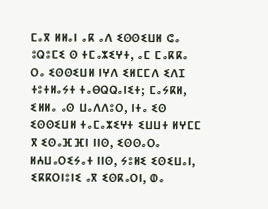ⵎⴰⴳ ⵍⵍⴰⵏ ⴰⴽ ⴰⴷ ⵉⵙⵙⵉⵡⵍ ⵛⴰ ⵓⵕⵓⵎⵉ ⵙ ⵜⵎⴰⵣⵉⵖⵜ, ⴰⵎ ⵎⴰⴽⴽⴰ ⵔⴰ ⵉⵙⵙⵉⵡⵍ ⵏⵖⴷ ⵉⵍⵎⵎⴷ ⵉⴷⵊ ⵜⵓⵜⵍⴰⵢⵜ ⵜⴰⴱⵕⵕⴰⵏⵉⵜ; ⵎⴰⵢⴽⵍ, ⵉⵍⵍⴰ ⴰⵙ ⵡⴰⴷⴷⵓⵔ, ⵏⵜⴰ ⵉⵙ ⵉⵙⵙⵉⵡⵍ ⵜⴰⵎⴰⵣⵉⵖⵜ ⵉⵡⵡⵜ ⵍⵖⵎⵎ ⴳ ⵉⵙⴰⴼⴼⵏ ⵏⵏⵙ, ⵉⵙⵙⴰⵔⴰ ⵍⵄⵡⴰⵔⵉⵢⴰⵜ ⵏⵏⵙ, ⵢⵓⵍⵉ ⵉⵙⵉⵡⴰⵏ, ⵉⴽⴽⵔⵏⵓⵏⵉ ⴰⴳ ⵉⵙⴽⴰⵔⵏ, ⵀⴰ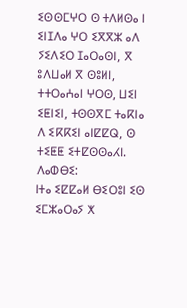ⵉⵙⵙⵎⵖⵔ ⵙ ⵜⴷⵍⵙⴰ ⵏ ⵉⵏⵊⴷⴰ ⵖⵔ ⵉⴳⴳⵣ ⴰⴷ ⵢⵉⴷⵉⵔ ⵊⴰⵔⴰⵙⵏ, ⴳ ⵓⴷⵡⴰⵍ ⴳ ⵙⵓⵍⵏ, ⵜⵜⵔⴰⵄⴰⵏ ⵖⵔⵙ, ⵡⵉⵏ ⵉⵟⵏⵉⵏ, ⵜⵙⵙⴳⵎ ⵜⴰⴽⵏⴰ ⴷ ⵉⴽⴽⵉⵏ ⴰⵏⵇⵇⵕ, ⵙ ⵜⵉⵟⵟ ⵉⵜⵇⵙⵙⴰⵃⵏ.
ⴷⴰⵀⴱⵉ:
ⵏⵜⴰ ⵉⵇⵇⴰⵍ ⴱⵉⵔⵓⵏ ⵉⵙ ⵉⵎⵣⴰⵔⴰⵢ ⵅ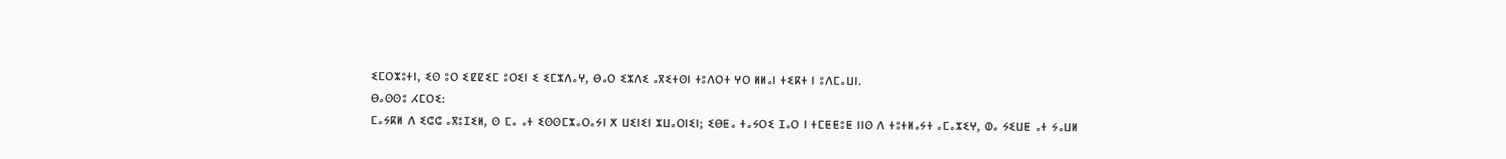ⵉⵎⵔⵣⵓⵜⵏ, ⵉⵙ ⵓⵔ ⵉⵇⵇⵉⵎ ⵓⵔⵉⵏ ⵉ ⵉⵎⵣⴷⴰⵖ, ⴱⴰⵔ ⵉⵣⴷⵉ ⴰⴳⵉⵜⵙⵏ ⵜⵓⴷⵔⵜ ⵖⵔ ⵍⵍⴰⵏ ⵜⵉⴽⵜ ⵏ ⵓⴷⵎⴰⵡⵏ.
ⴱⴰⵙⵙⵓ ⵃⵎⵔⵉ:
ⵎⴰⵢⴽⵍ ⴷ ⵉⵛⵛ ⴰⴳⵓⵊⵉⵍ, ⵙ ⵎⴰ ⴰⵜ ⵉⵙⵙⵎⵣⴰⵔⴰⵢⵏ ⵅ ⵡⵉⵏⵉⵏ ⵣⵡⴰⵔⵏⵉⵏ; ⵉⴱⵟⴰ ⵜⴰⵢⵔⵉ ⵊⴰⵔ ⵏ ⵜⵎⵟⵟⵓⵟ ⵏⵏⵙ ⴷ ⵜⵓⵜⵍⴰⵢⵜ ⴰⵎⴰⵣⵉⵖ, ⵀⴰ ⵢⵉⵡⵟ ⴰⵜ ⵢⴰⵡⵍ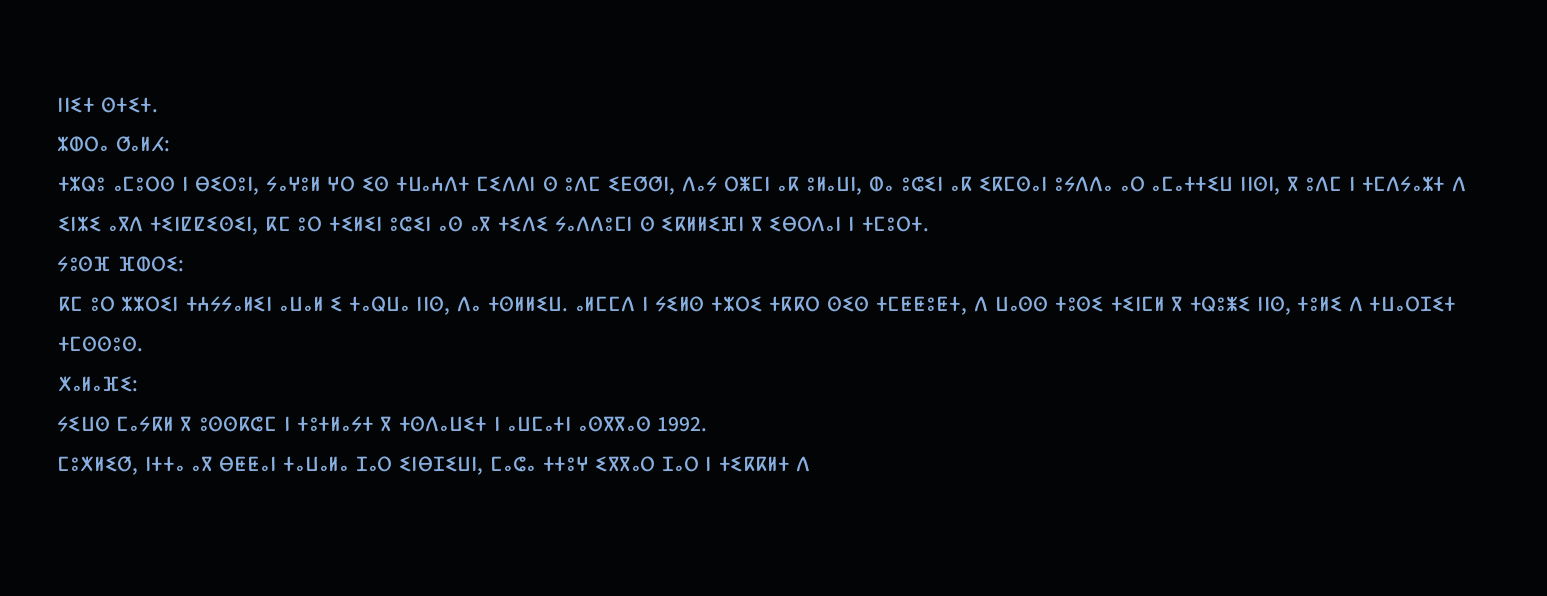ⵏⵏⵉⵜ ⵙⵜⵉⵜ.
ⵣⵀⵔⴰ ⵚⴰⵍⵃ:
ⵜⵣⵕⵓ ⴰⵎⵓⵔⵙ ⵏ ⴱⵉⵔⵓⵏ, ⵢⴰⵖⵓⵍ ⵖⵔ ⵉⵙ ⵜⵡⴰⵄⴷⵜ ⵎⵉⴷⴷⵏ ⵙ ⵓⴷⵎ ⵉⴹⵚⵚⵏ, ⴷⴰⵢ ⵔⵥⵎⵏ ⴰⴽ ⵓⵍⴰⵡⵏ, ⵀⴰ ⵓⵛⵉⵏ ⴰⴽ ⵉⴽⵎⵙⴰⵏ ⵓⵢⴷⴷⴰ ⴰⵔ ⴰⵎⴰⵜⵜⵉⵡ ⵏⵏⵙⵏ, ⴳ ⵓⴷⵎ ⵏ ⵜⵎⴷⵢⴰⵣⵜ ⴷ ⵉⵏⵣⵉ ⴰⴳⴷ ⵜⵉⵏⵇⵇⵉⵙⵉⵏ, ⴽⵎ ⵓⵔ ⵜⵉⵍⵉⵏ ⵓⵛⵉⵏ ⴰⵙ ⴰⴳ ⵜⵉⴷⵉ ⵢⴰⴷⴷⵓⵎⵏ ⵙ ⵉⴽⵍⵍⵉⴼⵏ ⴳ ⵉⴱⵔⴷⴰⵏ ⵏ ⵜⵎⵓⵔⵜ.
ⵢⵓⵙⴼ ⴼⵀⵔⵉ:
ⴽⵎ ⵓⵔ ⵣⵣⵔⵉⵏ ⵜⵄⵢⵢⴰⵍⵉⵏ ⴰⵡⴰⵍ ⵉ ⵜⴰⵕⵡⴰ ⵏⵏⵙ, ⴷⴰ ⵜⵙⵍⵍⵉⵡ. ⴰⵍⵎⵎⴷ ⵏ ⵢⵉⵍⵙ ⵜⵣⵔⵉ ⵜⴽⴽⵔ ⵙⵉⵙ ⵜⵎⵟⵟⵓⵟⵜ, ⴷ ⵡⴰⵙⵙ ⵜⵓⵙⵉ ⵜⵉⵏⵎⵍ ⴳ ⵜⵕⵓⵥⵉ ⵏⵏⵙ, ⵜⵓⵍⵉ ⴷ ⵜⵡⴰⵔⵊⵉⵜ ⵜⵎⵙⵙⵓⵙ.
ⵅⴰⵍⴰⴼⵉ:
ⵢⵉⵡⵙ ⵎⴰⵢⴽⵍ ⴳ ⵓⵙⵙⴽⵛⵎ ⵏ ⵜⵓⵜⵍⴰⵢⵜ ⴳ ⵜⵙⴷⴰⵡⵉⵜ ⵏ ⴰⵡⵎⴰⵜⵏ ⴰⵙⴳⴳⴰⵙ 1992.
ⵎⵓⵅⵍⵉⵚ, ⵏⵜⵜⴰ ⴰⴳ ⴱⵟⵟⴰⵏ ⵜⴰⵡⴰⵍⴰ ⵊⴰⵔ ⵉⵏⴱⵊⵉⵡⵏ, ⵎⴰⵛⴰ ⵜⵜⵓⵖ ⵉⴳⴳⴰⵔ ⵊⴰⵔ ⵏ ⵜⵉⴽⴽⵍⵜ ⴷ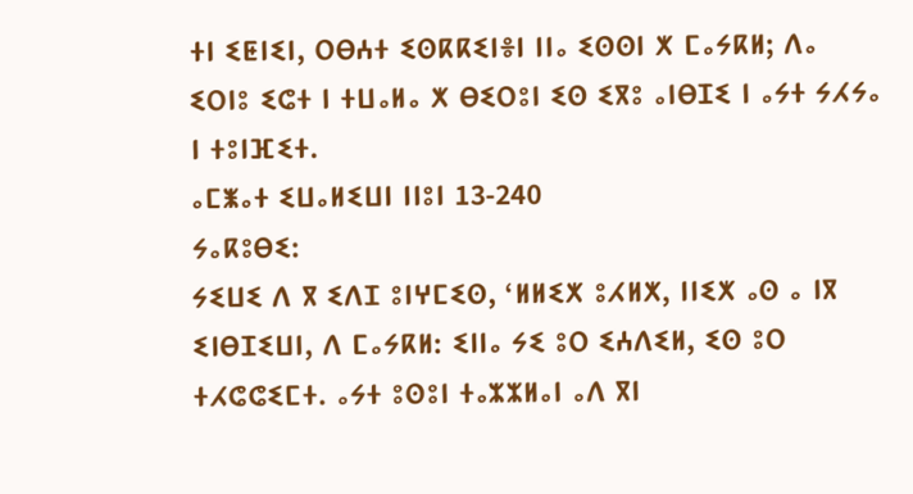ⵜⵏ ⵉⵟⵏⵉⵏ, ⵔⴱⵄⵜ ⵉⵙⴽⴽⵉⵏⴻⵏ ⵏⵏⴰ ⵉⵙⵙⵏ ⵅ ⵎⴰⵢⴽⵍ; ⴷⴰ ⵉⵔⵏⵓ ⵉⵛⵜ ⵏ ⵜⵡⴰⵍⴰ ⵅ ⴱⵉⵔⵓⵏ ⵉⵙ ⵉⴳⵓ ⴰⵏⴱⵊⵉ ⵏ ⴰⵢⵜ ⵢⵃⵢⴰ ⵏ ⵜⵓⵏⴼⵉⵜ.
ⴰⵎⵥⴰⵜ ⵉⵡⴰⵍⵉⵡⵏ ⵏⵏⵓⵏ 13-240
ⵢⴰⴽⵓⴱⵉ:
ⵢⵉⵡⵉ ⴷ ⴳ ⵉⴷⵊ ⵓⵏⵖⵎⵉⵙ, ‘ⵍⵍⵉⵅ ⵓⵃⵍⵅ, ⵏⵏⵉⵅ ⴰⵙ ⴰ ⵏⴳ ⵉⵏⴱⵊⵉⵡⵏ, ⴷ ⵎⴰⵢⴽⵍ: ⵉⵏⵏⴰ ⵢⵉ ⵓⵔ ⵉⵄⴷⵉⵍ, ⵉⵙ ⵓⵔ ⵜⵃⵛⵛⵉⵎⵜ. ⴰⵢⵜ ⵓⵙⵓⵏ ⵜⴰⵣⵣⵍⴰⵏ ⴰⴷ ⴳⵏ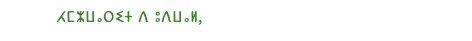ⵃⵎⵣⵡⴰⵔⵉⵜ ⴷ ⵓⴷⵡⴰⵍ,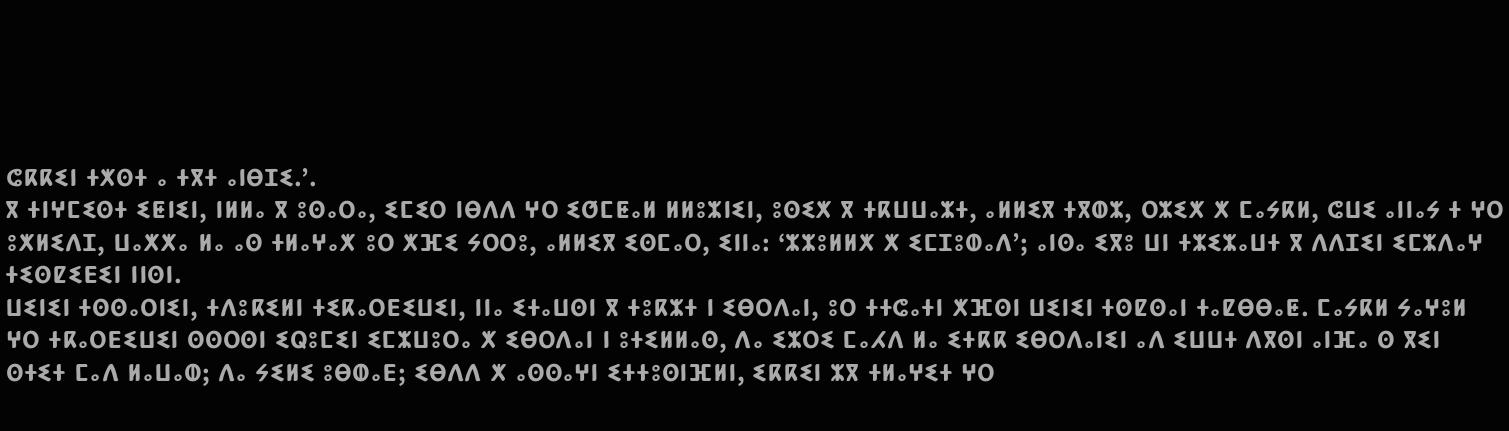ⵛⴽⴽⵉⵏ ⵜⵅⵙⵜ ⴰ ⵜⴳⵜ ⴰⵏⴱⵊⵉ.’.
ⴳ ⵜⵏⵖⵎⵉⵙⵜ ⵉⵟⵏⵉⵏ, ⵏⵍⵍⴰ ⴳ ⵓⵙⴰⵔⴰ, ⵉⵎⵉⵔ ⵏⴱⴷⴷ ⵖⵔ ⵉⵚⵎⵟⴰⵍ ⵍⵍⵓⵣⵏⵉⵏ, ⵓⵙⵉⵅ ⴳ ⵜⴽⵡⵡⴰⵣⵜ, ⴰⵍⵍⵉⴳ ⵜⴳⵀⵣ, ⵔⵣⵉⵅ ⵅ ⵎⴰⵢⴽⵍ, ⵛⵡⵉ ⴰⵏⵏⴰⵢ ⵜ ⵖⵔ ⵓⵅⵍⵉⴷⵊ, ⵡⴰⵅⵅⴰ ⵍⴰ ⴰⵙ ⵜⵍⴰⵖⴰⵅ ⵓⵔ ⵅⴼⵉ ⵢⵔⵔⵓ, ⴰⵍⵍⵉⴳ ⵉⵙⵎⴰⵔ, ⵉⵏⵏⴰ: ‘ⵣⵣⵓⵍⵍⵅ ⵅ ⵉⵎⵊⵓⵀⴰⴷ’; ⴰⵏⵙⴰ ⵉⴳⵓ ⵡⵏ ⵜⵣⵉⵣⴰⵡⵜ ⴳ ⴷⴷⵊⵉⵏ ⵉⵎⵣⴷⴰⵖ ⵜⵉⵙⵇⵉⴹⵉⵏ ⵏⵏⵙⵏ.
ⵡⵉⵏⵉⵏ ⵜⵙⵙⴰⵔⵏⵉⵏ, ⵜⴷⵓⴽⵉⵍⵏ ⵜⵉⴽⴰⵔⴹⵉⵡⵉⵏ, ⵏⵏⴰ ⵉⵜⴰⵡⵙⵏ ⴳ ⵜⵓⴽⵣⵜ ⵏ ⵉⴱⵔⴷⴰⵏ, ⵓⵔ ⵜⵜⵛⴰⵜⵏ ⵅⴼⵙⵏ ⵡⵉⵏⵉⵏ ⵜⵙⵇⵙⴰⵏ ⵜⴰⵇⴱⴱⴰⵟ. ⵎⴰⵢⴽⵍ ⵢⴰⵖⵓⵍ ⵖⵔ ⵜⴽⴰⵔⴹⵉⵡⵉⵏ ⵙⵙⵔⵙⵏ ⵉⵕⵓⵎⵉⵏ ⵉⵎⵣⵡⵓⵔⴰ ⵅ ⵉⴱⵔⴷⴰⵏ ⵏ ⵓⵜⵉⵍⵍⴰⵙ, ⴷⴰ ⵉⵣⵔⵉ ⵎⴰⵃⴷ ⵍⴰ ⵉⵜⴽⴽ ⵉⴱⵔⴷⴰⵏⵉⵏ ⴰⴷ ⵉⵡⵡⵜ ⴷⴳⵙⵏ ⴰⵏⴼⴰ ⵙ ⴳⵉⵏ ⵙⵜⵉⵜ ⵎⴰⴷ ⵍⴰⵡⴰⵀ; ⴷⴰ ⵢⵉⵍⵉ ⵓⴱⵀⴰⴹ; ⵉⴱⴷⴷ ⵅ ⴰⵙⵙⴰⵖⵏ ⵉⵜⵜⵓⵙⵏⴼⵍⵏ, ⵉⴽⴽⵉⵏ ⵣⴳ ⵜⵍⴰⵖⵉⵜ ⵖⵔ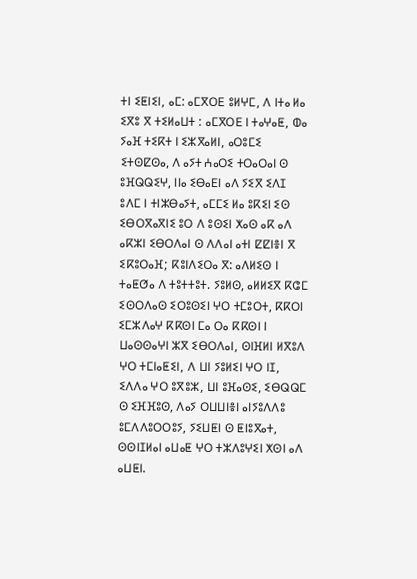ⵜⵏ ⵉⵟⵏⵉⵏ, ⴰⵎ: ⴰⵎⴳⵔⴹ ⵓⵍⵖⵎ, ⴷ ⵏⵜⴰ ⵍⴰ ⵉⴳⵓ ⴳ ⵜⵉⵍⴰⵡⵜ : ⴰⵎⴳⵔⴹ ⵏ ⵜⴰⵖⴰⵟ, ⵀⴰ ⵢⴰⴼ ⵜⵉⴽⵜ ⵏ ⵉⵣⴳⴰⵍⵏ, ⴰⵔⵓⵎⵉ ⵉⵜⵙⵇⵙⴰ, ⴷ ⴰⵢⵜ ⵄⴰⵔⵉ ⵜⵔⴰⵔⴰⵏ ⵙ ⵓⴼⵕⵕⵉⵖ, ⵏⵏⴰ ⵉⴱⴰⴹⵏ ⴰⴷ ⵢⵉⴳ ⵉⴷⵊ ⵓⴷⵎ ⵏ ⵜⵏⵣⴱⴰⵢⵜ, ⴰⵎⵎⵉ ⵍⴰ ⵓⴽⵉⵏ ⵉⵙ ⵉⴱⵔⴳⴰⴳⵏⵉ ⵓⵔ ⴷ ⵓⵙⵉⵏ ⵅⴰⵙ ⴰⴽ ⴰⴷ ⴰⴽⵣⵏ ⵉⴱⵔⴷⴰⵏ ⵙ ⴷⴷⴰⵏ ⴰⵜⵏ ⵇⵇⵏⴻⵏ ⴳ ⵉⴽⵓⵔⴰⴼ; ⴽⵓⵏⴷⵉⵔⴰ ⴳ: ⴰⴷⵍⵉⵙ ⵏ ⵜⴰⵟⵚⴰ ⴷ ⵜⵓⵜⵜⵓⵜ. ⵢⵓⵍⵙ, ⴰⵍⵍⵉⴳ ⴽⵛⵎ ⵉⵙⵔⴷⴰⵙ ⵉⵔⵓⵙⵉⵏ ⵖⵔ ⵜⵎⵓⵔⵜ, ⴽⴽⵔⵏ ⵉⵎⵣⴷⴰⵖ ⴽⴽⵙⵏ ⵎⴰ ⵔⴰ ⴽⴽⵙⵏ ⵏ ⵡⴰⵙⵙⴰⵖⵏ ⵣⴳ ⵉⴱⵔⴷⴰⵏ, ⵙⵏⴼⵍⵏ ⵍⴳⵓⴷ ⵖⵔ ⵜⵎⵏⴰⵟⵉⵏ, ⴷ ⵡⵏ ⵢⵓⵍⵉⵏ ⵖⵔ ⵏⵊ, ⵉⴷⴷⴰ ⵖⵔ ⵓⴳⵓⵣ, ⵡⵏ ⵓⴼⴰⵙⵉ, ⵉⴱⵕⵕⵎ ⵙ ⵉⴼⴼⵓⵙ, ⴷⴰⵢ ⵔⵡⵡⵏⴻⵏ ⴰⵏⵢⵓⴷⴷⵓ ⵓⵎⴷⴷⵓⵔⵔⵓⵢ, ⵢⵉⵡⵟⵏ ⵙ ⵟⵏⵓⴳⴰⵜ, ⵙⵙⵏⵊⵍⴰⵏ ⴰⵡⴰⵟ ⵖⵔ ⵜⵣⴷⵓⵖⵉⵏ ⵅⵙⵏ ⴰⴷ ⴰⵡⵟⵏ.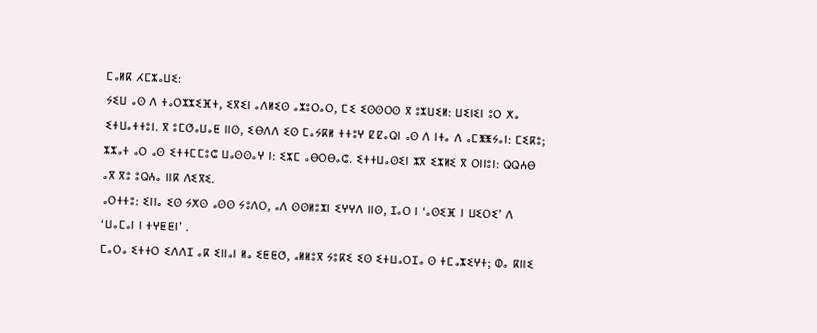ⵎⴰⵍⴽ ⵃⵎⵣⴰⵡⵉ:
ⵢⵉⵡ ⴰⵙ ⴷ ⵜⴰⵔⵣⵣⵉⴼⵜ, ⵉⴳⵉⵏ ⴰⴷⵍⵉⵙ ⴰⵣⵓⵔⴰⵔ, ⵎⵉ ⵉⵙⵙⵔⵙ ⴳ ⵓⵣⵡⵉⵍ: ⵡⵉⵏⵉⵏ ⵓⵔ ⵅⴰ ⵉⵜⵡⴰⵜⵜⵓⵏ. ⴳ ⵓⵎⵚⴰⵡⴰⵟ ⵏⵏⵙ, ⵉⴱⴷⴷ ⵉⵙ ⵎⴰⵢⴽⵍ ⵜⵜⵓⵖ ⵇⵇⴰⵕⵏ ⴰⵙ ⴷ ⵏⵜⴰ ⴷ ⴰⵎⵥⵥⵢⴰⵏ: ⵎⵉⴽⵓ; ⵣⵣⴰⵜ ⴰⵔ ⴰⵙ ⵉⵜⵜⵎⵎⵓⵛ ⵡⴰⵙⵙⴰⵖ ⵏ: ⵉⵣⵎ ⴰⴱⵔⴱⴰⵛ. ⵉⵜⵜⵡⴰⵙⵉⵏ ⵣⴳ ⵉⵣⵍⵉ ⴳ ⵔⵏⵏⵓⵏ: ⵕⵕⵄⴱ ⴰⴳ ⴳⵓ ⵓⵕⵄⴰ ⵏⵏⴽ ⴷⵉⴳⵉ.
ⴰⵔⵜⵜⵓ: ⵉⵏⵏⴰ ⵉⵙ ⵢⵅⵙ ⴰⵙⵙ ⵢⵓⴷⵔ, ⴰⴷ ⵙⵙⵍⵓⵣⵏ ⵉⵖⵖⴷ ⵏⵏⵙ, ⵊⴰⵔ ⵏ ‘ⴰⵙⵉⴼ ⵏ ⵡⵉⵔⵉ’ ⴷ ‘ⵡⴰⵎⴰⵏ ⵏ ⵜⵖⵟⵟⵏ’ .
ⵎⴰⵔⴰ ⵉⵜⵜⵔ ⵉⴷⴷⵊ ⴰⴽ ⵉⵏⵏⴰⵏ ⵍⴰ ⵉⵟⵟⵚ, ⴰⵍⵍⵓⴳ ⵢⵓⴽⵉ ⵉⵙ ⵉⵜⵡⴰⵔⵊⴰ ⵙ ⵜⵎⴰⵣⵉⵖⵜ; ⵀⴰ ⴽⵏⵏⵉ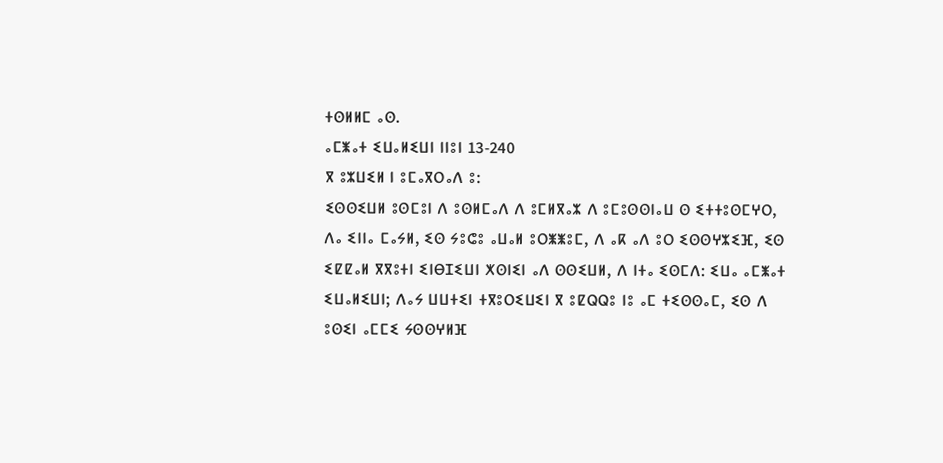ⵜⵙⵍⵍⵎ ⴰⵙ.
ⴰⵎⵥⴰⵜ ⵉⵡⴰⵍⵉⵡⵏ ⵏⵏⵓⵏ 13-240
ⴳ ⵓⵣⵡⵉⵍ ⵏ ⵓⵎⴰⴳⵔⴰⴷ ⵓ:
ⵉⵙⵙⵉⵡⵍ ⵓⵙⵎⵓⵏ ⴷ ⵓⵙⵍⵎⴰⴷ ⴷ ⵓⵎⵍⴳⴰⵣ ⴷ ⵓⵎⵓⵙⵙⵏⴰⵡ ⵙ ⵉⵜⵜⵓⵙⵎⵖⵔ, ⴷⴰ ⵉⵏⵏⴰ ⵎⴰⵢⵍ, ⵉⵙ ⵢⵓⵛⵓ ⴰⵡⴰⵍ ⵓⵔⵥⵥⵓⵎ, ⴷ ⴰⴽ ⴰⴷ ⵓⵔ ⵉⵙⵙⵖⵣⵉⴼ, ⵉⵙ ⵉⵇⵇⴰⵍ ⴳⴳⵓⵜⵏ ⵉⵏⴱⵊⵉⵡⵏ ⵅⵙⵏⵉⵏ ⴰⴷ ⵙⵙⵉⵡⵍ, ⴷ ⵏⵜⴰ ⵉⵙⵎⴷ: ⵉⵡⴰ ⴰⵎⵥⴰⵜ ⵉⵡⴰⵍⵉⵡⵏ; ⴷⴰⵢ ⵡⵡⵜⵉⵏ ⵜⴳⵓⵔⵉⵡⵉⵏ ⴳ ⵓⵇⵕⵕⵓ ⵏⵓ ⴰⵎ ⵜⵉⵙⵙⴰⵎ, ⵉⵙ ⴷ ⵓⵙⵉⵏ ⴰⵎⵎⵉ ⵢⵙⵙⵖⵍⴼ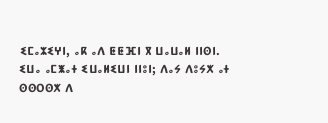ⵉⵎⴰⵣⵉⵖⵏ, ⴰⴽ ⴰⴷ ⵟⵟⴼⵏ ⴳ ⵡⴰⵡⴰⵍ ⵏⵏⵙⵏ.
ⵉⵡⴰ ⴰⵎⵥⴰⵜ ⵉⵡⴰⵍⵉⵡⵏ ⵏⵏⵓⵏ; ⴷⴰⵢ ⴷⵓⵢⵅ ⴰⵜ ⵙⵙⵔⵙⵅ ⴷ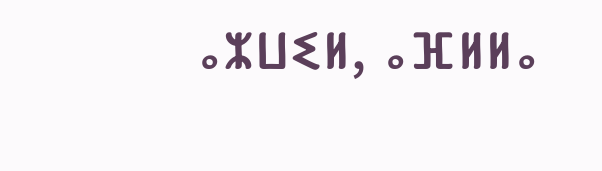ⴰⵣⵡⵉⵍ, ⴰⴼⵍⵍⴰ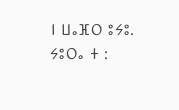ⵏ ⵡⴰⴼⵔ ⵓⵢⵓ.
ⵢⵓⵔⴰ ⵜ :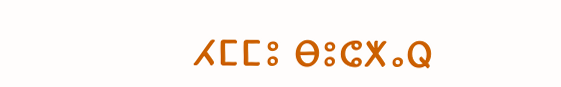ⵃⵎⵎⵓ ⴱⵓⵛⵅⴰⵕ